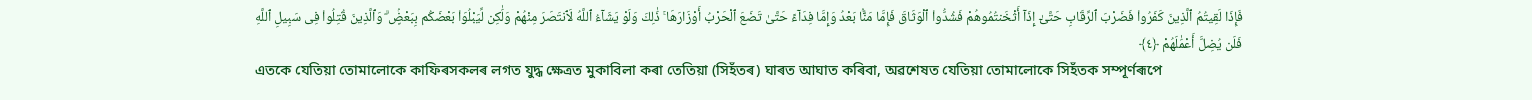فَإِذَا لَقِيتُمُ ٱلَّذِينَ كَفَرُوا۟ فَضَرْبَ ٱلرِّقَابِ حَتَّىٰٓ إِذَآ أَثْخَنتُمُوهُمْ فَشُدُّوا۟ ٱلْوَثَاقَ فَإِمَّا مَنًّۢا بَعْدُ وَإِمَّا فِدَآءً حَتَّىٰ تَضَعَ ٱلْحَرْبُ أَوْزَارَهَا ۚ ذَٰلِكَ وَلَوْ يَشَآءُ ٱللَّهُ لَٱنتَصَرَ مِنْهُمْ وَلَٰكِن لِّيَبْلُوَا۟ بَعْضَكُم بِبَعْضٍۢ ۗ وَٱلَّذِينَ قُتِلُوا۟ فِى سَبِيلِ ٱللَّهِ فَلَن يُضِلَّ أَعْمَٰلَهُمْ ﴿٤﴾
এতকে যেতিয়া তোমালোকে কাফিৰসকলৰ লগত যুদ্ধ ক্ষেত্ৰত মুকাবিলা কৰা তেতিয়া (সিহঁতৰ) ঘাৰত আঘাত কৰিবা, অৱশেষত যেতিয়া তোমালোকে সিহঁতক সম্পূৰ্ণৰূপে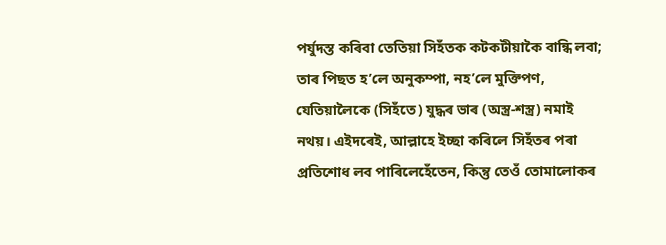পৰ্যুদস্ত কৰিবা তেতিয়া সিহঁতক কটকটীয়াকৈ বান্ধি লবা; তাৰ পিছত হ’লে অনুকম্পা, নহ’লে মুক্তিপণ, যেতিয়ালৈকে (সিহঁতে) যুদ্ধৰ ভাৰ (অস্ত্ৰ-শস্ত্ৰ) নমাই নথয়। এইদৰেই, আল্লাহে ইচ্ছা কৰিলে সিহঁতৰ পৰা প্ৰতিশোধ লব পাৰিলেহেঁতেন, কিন্তু তেওঁ তোমালোকৰ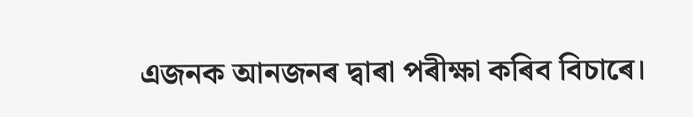এজনক আনজনৰ দ্বাৰা পৰীক্ষা কৰিব বিচাৰে।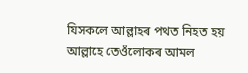যিসকলে আল্লাহৰ পথত নিহত হয় আল্লাহে তেওঁলোকৰ আমল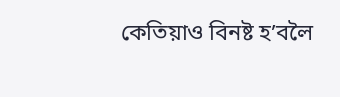কেতিয়াও বিনষ্ট হ’বলৈ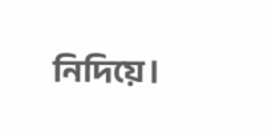নিদিয়ে।